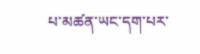པ་མཚན་ཡང་དག་པར་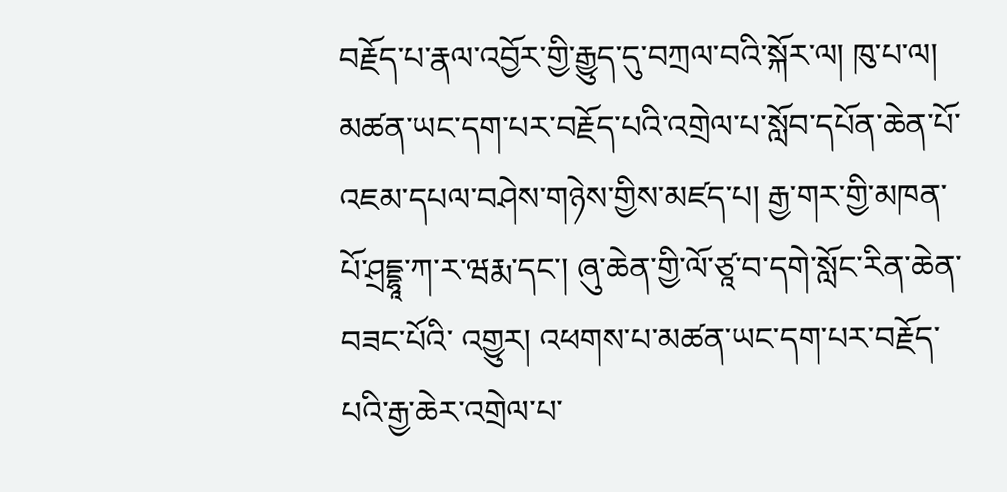བརྗོད་པ་རྣལ་འབྱོར་གྱི་རྒྱུད་དུ་བཀྲལ་བའི་སྐོར་ལ། ཁུ་པ་ལ། མཚན་ཡང་དག་པར་བརྗོད་པའི་འགྲེལ་པ་སློབ་དཔོན་ཆེན་པོ་འཇམ་དཔལ་བཤེས་གཉེས་གྱིས་མཛད་པ། རྒྱ་གར་གྱི་མཁན་པོ་ཤྲདྡྷཱ་ཀ་ར་ཝརྨ་དང་། ཞུ་ཆེན་གྱི་ལོ་ཙཱ་བ་དགེ་སློང་རིན་ཆེན་བཟང་པོའི་ འགྱུར། འཕགས་པ་མཚན་ཡང་དག་པར་བརྗོད་པའི་རྒྱ་ཆེར་འགྲེལ་པ་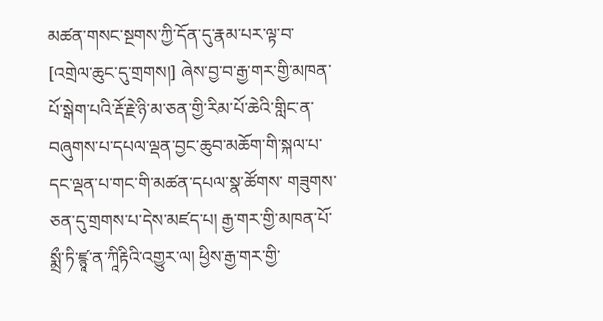མཚན་གསང་སྔགས་ཀྱི་དོན་དུ་རྣམ་པར་ལྟ་བ་ [འགྲེལ་ཆུང་དུ་གྲགས།] ཞེས་བྱ་བ་རྒྱ་གར་གྱི་མཁན་པོ་སྒེག་པའི་རྡོ་རྗེ་ཉི་མ་ཅན་གྱི་རིམ་པོ་ཆེའི་གླིང་ན་བཞུགས་པ་དཔལ་ལྡན་བྱང་ཆུབ་མཆོག་གི་སྐལ་པ་དང་ལྡན་པ་གང་གི་མཚན་དཔལ་སྣ་ཚོགས་ གཟུགས་ཅན་དུ་གྲགས་པ་དེས་མཛད་པ། རྒྱ་གར་གྱི་མཁན་པོ་སྨྲྀ་ཏི་ཛྙཱ་ན་ཀཱིརྟིའི་འགྱུར་ལ། ཕྱིས་རྒྱ་གར་གྱི་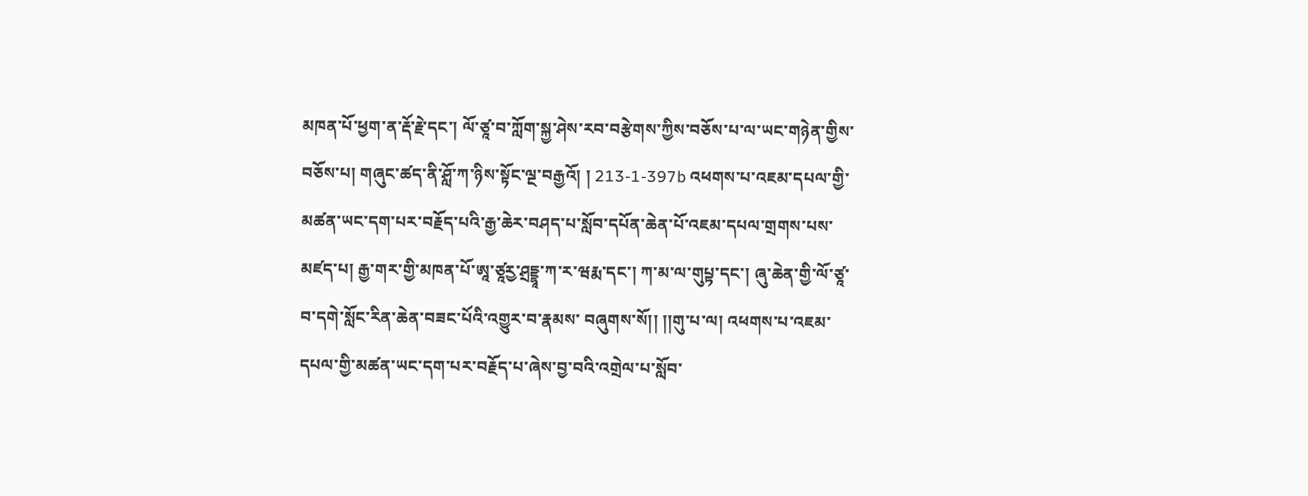མཁན་པོ་ཕྱག་ན་རྡོ་རྗེ་དང་། ལོ་ཙཱ་བ་ཀློག་སྐྱ་ཤེས་རབ་བརྩེགས་ཀྱིས་བཅོས་པ་ལ་ཡང་གཉེན་གྱིས་བཅོས་པ། གཞུང་ཚད་ནི་ཤློ་ཀ་ཉིས་སྟོང་ལྔ་བརྒྱའོ། ། 213-1-397b འཕགས་པ་འཇམ་དཔལ་གྱི་མཚན་ཡང་དག་པར་བརྗོད་པའི་རྒྱ་ཆེར་བཤད་པ་སློབ་དཔོན་ཆེན་པོ་འཇམ་དཔལ་གྲགས་པས་མཛད་པ། རྒྱ་གར་གྱི་མཁན་པོ་ཨཱ་ཙཱརྱ་ཤྲདྡྷཱ་ཀ་ར་ཝརྨ་དང་། ཀ་མ་ལ་གུཔྟ་དང་། ཞུ་ཆེན་གྱི་ལོ་ཙཱ་བ་དགེ་སློང་རིན་ཆེན་བཟང་པོའི་འགྱུར་བ་རྣམས་ བཞུགས་སོ།། །།གུ་པ་ལ། འཕགས་པ་འཇམ་དཔལ་གྱི་མཚན་ཡང་དག་པར་བརྗོད་པ་ཞེས་བྱ་བའི་འགྲེལ་པ་སློབ་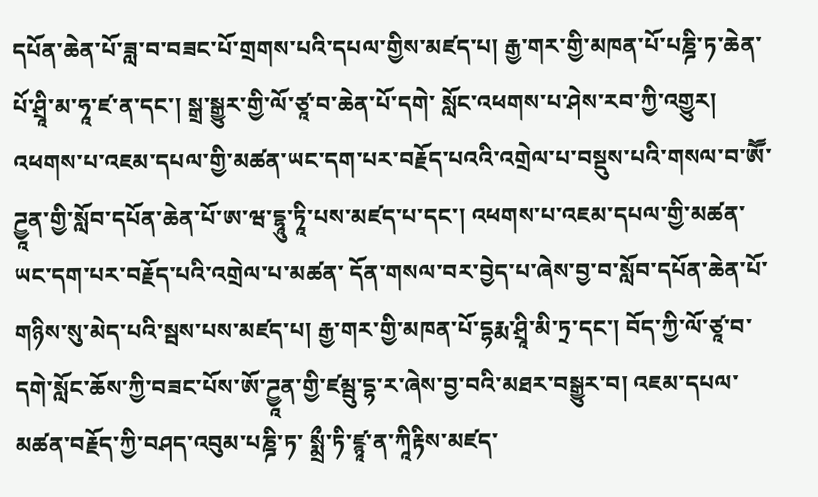དཔོན་ཆེན་པོ་ཟླ་བ་བཟང་པོ་གྲགས་པའི་དཔལ་གྱིས་མཛད་པ། རྒྱ་གར་གྱི་མཁན་པོ་པཎྜི་ཏ་ཆེན་པོ་ཤྲཱི་མ་ཧཱ་ཛ་ན་དང་། སྒྲ་སྒྱུར་གྱི་ལོ་ཙཱ་བ་ཆེན་པོ་དགེ་ སློང་འཕགས་པ་ཤེས་རབ་ཀྱི་འགྱུར། འཕགས་པ་འཇམ་དཔལ་གྱི་མཚན་ཡང་དག་པར་བརྗོད་པའའི་འགྲེལ་པ་བསྡུས་པའི་གསལ་བ་ཨཽ་ཌྱཱན་གྱི་སློབ་དཔོན་ཆེན་པོ་ཨ་ཝ་དྷཱུ་ཏཱི་པས་མཛད་པ་དང་། འཕགས་པ་འཇམ་དཔལ་གྱི་མཚན་ཡང་དག་པར་བརྗོད་པའི་འགྲེལ་པ་མཚན་ དོན་གསལ་བར་བྱེད་པ་ཞེས་བྱ་བ་སློབ་དཔོན་ཆེན་པོ་གཉིས་སུ་མེད་པའི་སྦས་པས་མཛད་པ། རྒྱ་གར་གྱི་མཁན་པོ་དྷརྨ་ཤྲཱི་མི་ཏྲ་དང་། བོད་ཀྱི་ལོ་ཙཱ་བ་དགེ་སློང་ཆོས་ཀྱི་བཟང་པོས་ཨོ་ཌྱཱན་གྱི་ཛམྦུ་དྷ་ར་ཞེས་བྱ་བའི་མཐར་བསྒྱུར་བ། འཇམ་དཔལ་མཚན་བརྗོད་ཀྱི་བཤད་འབུམ་པཎྜི་ཏ་ སྨྲྀ་ཏི་ཛྙཱ་ན་ཀཱིརྟིས་མཛད་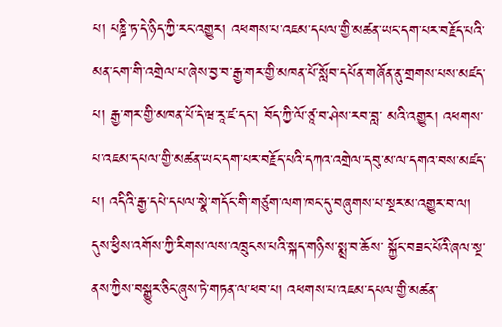པ། པཎྜི་ཏ་དེ་ཉིད་ཀྱི་རང་འགྱུར། འཕགས་པ་འཇམ་དཔལ་གྱི་མཚན་ཡང་དག་པར་བརྗོད་པའི་མན་ངག་གི་འགྲེལ་པ་ཞེས་བྱ་བ་རྒྱ་གར་གྱི་མཁན་པོ་སློབ་དཔོན་གཞོན་ནུ་གྲགས་པས་མཛད་པ། རྒྱ་གར་གྱི་མཁན་པོ་དེ་ཝ་རཱ་ཛ་དང་། བོད་ཀྱི་ལོ་ཙཱ་བ་ཤེས་རབ་བླ་ མའི་འགྱུར། འཕགས་པ་འཇམ་དཔལ་གྱི་མཚན་ཡང་དག་པར་བརྗོད་པའི་དཀའ་འགྲེལ་དབུ་མ་ལ་དགའ་བས་མཛད་པ། འདིའི་རྒྱ་དཔེ་དཔལ་སྣེ་གདོང་གི་གཙུག་ལག་ཁང་དུ་བཞུགས་པ་སྔར་མ་འགྱུར་བ་ལ། དུས་ཕྱིས་འགོས་ཀྱི་རིགས་ལས་འཁྲུངས་པའི་སྐད་གཉིས་སྨྲ་བ་ཆོས་ སྐྱོང་བཟང་པོའི་ཞལ་སྔ་ནས་ཀྱིས་བསྒྱུར་ཅིང་ཞུས་ཏེ་གཏན་ལ་ཕབ་པ། འཕགས་པ་འཇམ་དཔལ་གྱི་མཚན་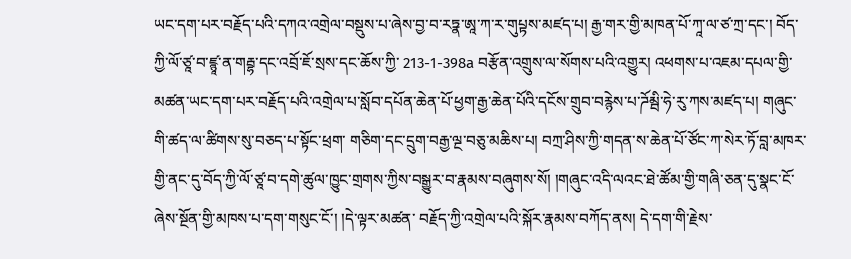ཡང་དག་པར་བརྗོད་པའི་དཀའ་འགྲེལ་བསྡུས་པ་ཞེས་བྱ་བ་རཏྣ་ཨཱ་ཀ་ར་གུཔྟས་མཛད་པ། རྒྱ་གར་གྱི་མཁན་པོ་ཀཱ་ལ་ཙ་ཀྲ་དང་། བོད་ཀྱི་ལོ་ཙཱ་བ་ཛྙཱ་ན་གརྦྷ་དང་འབྲོ་ཇོ་སྲས་དང་ཆོས་ཀྱི་ 213-1-398a བརྩོན་འགྲུས་ལ་སོགས་པའི་འགྱུར། འཕགས་པ་འཇམ་དཔལ་གྱི་མཚན་ཡང་དག་པར་བརྗོད་པའི་འགྲེལ་པ་སློབ་དཔོན་ཆེན་པོ་ཕྱག་རྒྱ་ཆེན་པོའི་དངོས་གྲུབ་བརྙེས་པ་ཌོམྦི་ཧེ་རུ་ཀས་མཛད་པ། གཞུང་གི་ཚད་ལ་ཚིགས་སུ་བཅད་པ་སྟོང་ཕྲག་ གཅིག་དང་དྲུག་བརྒྱ་ལྔ་བཅུ་མཆིས་པ། བཀྲ་ཤིས་ཀྱི་གདན་ས་ཆེན་པོ་ཙོང་ཀ་སེར་ཏོ་བླ་མཁར་གྱི་ནང་དུ་བོད་ཀྱི་ལོ་ཙཱ་བ་དགེ་ཚུལ་ཁྱུང་གྲགས་ཀྱིས་བསྒྱུར་བ་རྣམས་བཞུགས་སོ། །གཞུང་འདི་ལའང་ཐེ་ཚོམ་གྱི་གཞི་ཅན་དུ་སྣང་ངོ་ཞེས་སྔོན་གྱི་མཁས་པ་དག་གསུང་ངོ་། །དེ་ལྟར་མཚན་ བརྗོད་ཀྱི་འགྲེལ་པའི་སྐོར་རྣམས་བཀོད་ནས། དེ་དག་གི་རྗེས་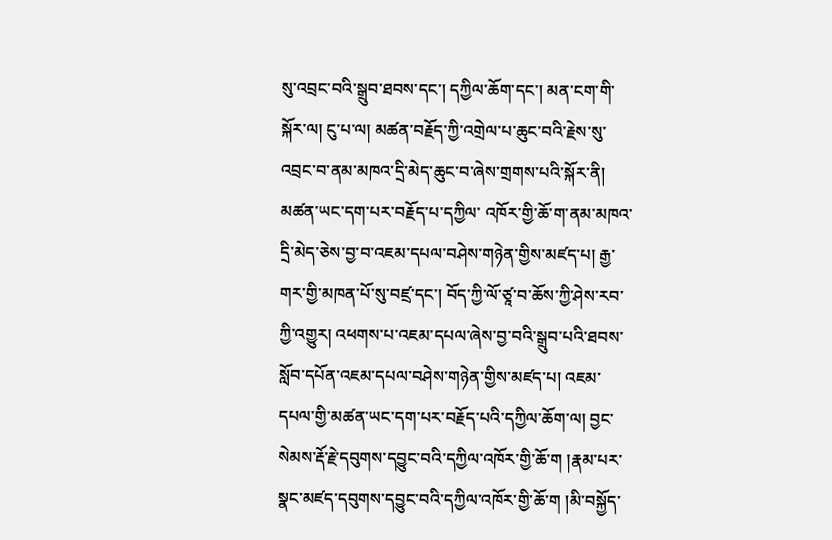སུ་འབྲང་བའི་སྒྲུབ་ཐབས་དང་། དཀྱིལ་ཆོག་དང་། མན་ངག་གི་སྐོར་ལ། ངུ་པ་ལ། མཚན་བརྗོད་ཀྱི་འགྲེལ་པ་ཆུང་བའི་རྗེས་སུ་འབྲང་བ་ནམ་མཁའ་དྲི་མེད་ཆུང་བ་ཞེས་གྲགས་པའི་སྐོར་ནི། མཚན་ཡང་དག་པར་བརྗོད་པ་དཀྱིལ་ འཁོར་གྱི་ཆོ་ག་ནམ་མཁའ་དྲི་མེད་ཅེས་བྱ་བ་འཇམ་དཔལ་བཤེས་གཉེན་གྱིས་མཛད་པ། རྒྱ་གར་གྱི་མཁན་པོ་སུ་བཛྲ་དང་། བོད་ཀྱི་ལོ་ཙཱ་བ་ཆོས་ཀྱི་ཤེས་རབ་ཀྱི་འགྱུར། འཕགས་པ་འཇམ་དཔལ་ཞེས་བྱ་བའི་སྒྲུབ་པའི་ཐབས་སློབ་དཔོན་འཇམ་དཔལ་བཤེས་གཉེན་གྱིས་མཛད་པ། འཇམ་དཔལ་གྱི་མཚན་ཡང་དག་པར་བརྗོད་པའི་དཀྱིལ་ཆོག་ལ། བྱང་སེམས་རྡོ་རྗེ་དབུགས་དབྱུང་བའི་དཀྱིལ་འཁོར་གྱི་ཆོ་ག །རྣམ་པར་སྣང་མཛད་དབུགས་དབྱུང་བའི་དཀྱིལ་འཁོར་གྱི་ཆོ་ག །མི་བསྐྱོད་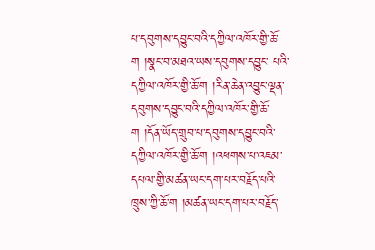པ་དབུགས་དབྱུང་བའི་དཀྱིལ་འཁོར་གྱི་ཆོ་ག །སྣང་བ་མཐའ་ཡས་དབུགས་དབྱུང་ པའི་དཀྱིལ་འཁོར་གྱི་ཆོ་ག །རིན་ཆེན་འབྱུང་ལྡན་དབུགས་དབྱུང་བའི་དཀྱིལ་འཁོར་གྱི་ཆོ་ག །དོན་ཡོད་གྲུབ་པ་དབུགས་དབྱུང་བའི་དཀྱིལ་འཁོར་གྱི་ཆོ་ག །འཕགས་པ་འཇམ་དཔལ་གྱི་མཚན་ཡང་དག་པར་བརྗོད་པའི་ཁྲུས་ཀྱི་ཆོ་ག །མཚན་ཡང་དག་པར་བརྗོད་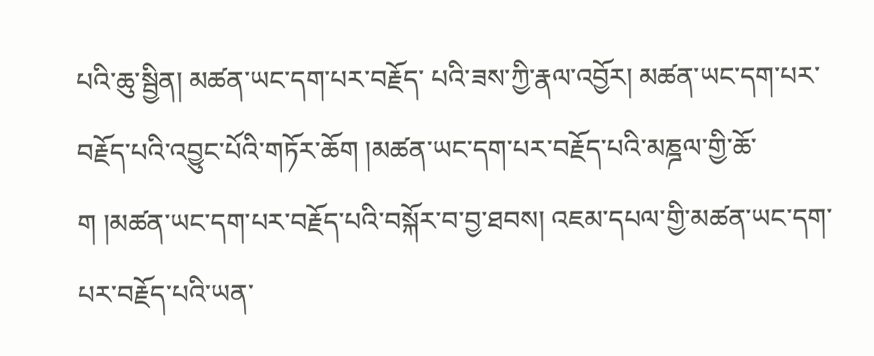པའི་ཆུ་སྦྱིན། མཚན་ཡང་དག་པར་བརྗོད་ པའི་ཟས་ཀྱི་རྣལ་འབྱོར། མཚན་ཡང་དག་པར་བརྗོད་པའི་འབྱུང་པོའི་གཏོར་ཆོག །མཚན་ཡང་དག་པར་བརྗོད་པའི་མཎྜལ་གྱི་ཆོ་ག །མཚན་ཡང་དག་པར་བརྗོད་པའི་བསྐོར་བ་བྱ་ཐབས། འཇམ་དཔལ་གྱི་མཚན་ཡང་དག་པར་བརྗོད་པའི་ཡན་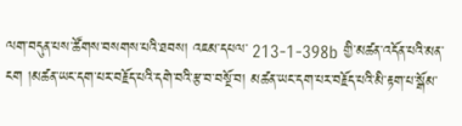ལག་བདུན་པས་ཚོགས་བསགས་པའི་ཐབས། འཇམ་དཔལ་ 213-1-398b གྱི་མཚན་འདོན་པའི་མན་ངག །མཚན་ཡང་དག་པར་བརྗོད་པའི་དགེ་བའི་རྩ་བ་བསྔོ་བ། མཚན་ཡང་དག་པར་བརྗོད་པའི་མི་རྟག་པ་སྒོམ་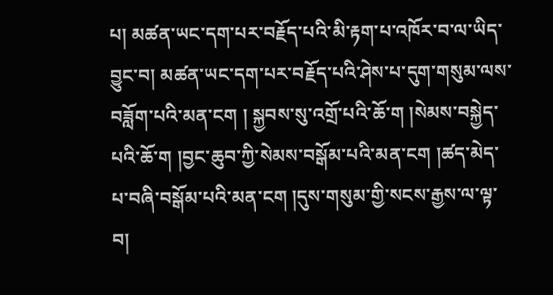པ། མཚན་ཡང་དག་པར་བརྗོད་པའི་མི་རྟག་པ་འཁོར་བ་ལ་ཡིད་བྱུང་བ། མཚན་ཡང་དག་པར་བརྗོད་པའི་ཤེས་པ་དུག་གསུམ་ལས་བཟློག་པའི་མན་ངག ། སྐྱབས་སུ་འགྲོ་པའི་ཆོ་ག །སེམས་བསྐྱེད་པའི་ཆོ་ག །བྱང་ཆུབ་ཀྱི་སེམས་བསྒོམ་པའི་མན་ངག །ཚད་མེད་པ་བཞི་བསྒོམ་པའི་མན་ངག །དུས་གསུམ་གྱི་སངས་རྒྱས་ལ་ལྟ་བ།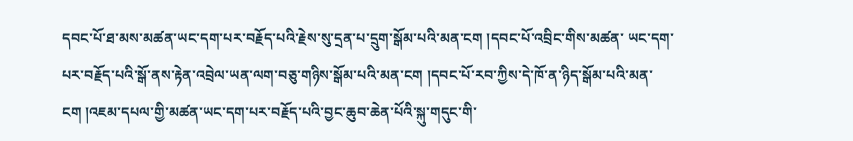དབང་པོ་ཐ་མས་མཚན་ཡང་དག་པར་བརྗོད་པའི་རྗེས་སུ་དྲན་པ་དྲུག་སྒོམ་པའི་མན་ངག །དབང་པོ་འབྲིང་གིས་མཚན་ ཡང་དག་པར་བརྗོད་པའི་སྒོ་ནས་རྟེན་འབྲེལ་ཡན་ལག་བཅུ་གཉིས་སྒོམ་པའི་མན་ངག །དབང་པོ་རབ་ཀྱིས་དེ་ཁོ་ན་ཉིད་སྒོམ་པའི་མན་ངག །འཇམ་དཔལ་གྱི་མཚན་ཡང་དག་པར་བརྗོད་པའི་བྱང་ཆུབ་ཆེན་པོའི་སྐུ་གདུང་གི་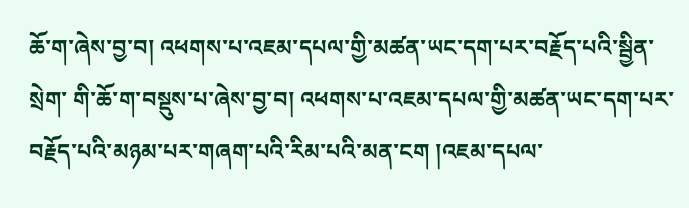ཆོ་ག་ཞེས་བྱ་བ། འཕགས་པ་འཇམ་དཔལ་གྱི་མཚན་ཡང་དག་པར་བརྗོད་པའི་སྦྱིན་སྲེག་ གི་ཆོ་ག་བསྡུས་པ་ཞེས་བྱ་བ། འཕགས་པ་འཇམ་དཔལ་གྱི་མཚན་ཡང་དག་པར་བརྗོད་པའི་མཉམ་པར་གཞག་པའི་རིམ་པའི་མན་ངག །འཇམ་དཔལ་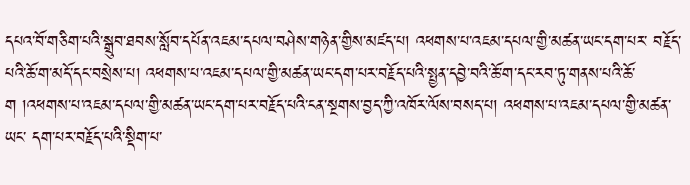དཔའ་བོ་གཅིག་པའི་སྒྲུབ་ཐབས་སློབ་དཔོན་འཇམ་དཔལ་བཤེས་གཉེན་གྱིས་མཛད་པ། འཕགས་པ་འཇམ་དཔལ་གྱི་མཚན་ཡང་དག་པར་ བརྗོད་པའི་ཆོ་ག་མདོ་དང་བསྲེས་པ། འཕགས་པ་འཇམ་དཔལ་གྱི་མཚན་ཡང་དག་པར་བརྗོད་པའི་སྤྱན་དབྱེ་བའི་ཆོ་ག་དང་རབ་ཏུ་གནས་པའི་ཆོ་ག །འཕགས་པ་འཇམ་དཔལ་གྱི་མཚན་ཡང་དག་པར་བརྗོད་པའི་ངན་སྔགས་བྱད་ཀྱི་འཁོར་ལོས་བསད་པ། འཕགས་པ་འཇམ་དཔལ་གྱི་མཚན་ཡང་ དག་པར་བརྗོད་པའི་སྡིག་པ་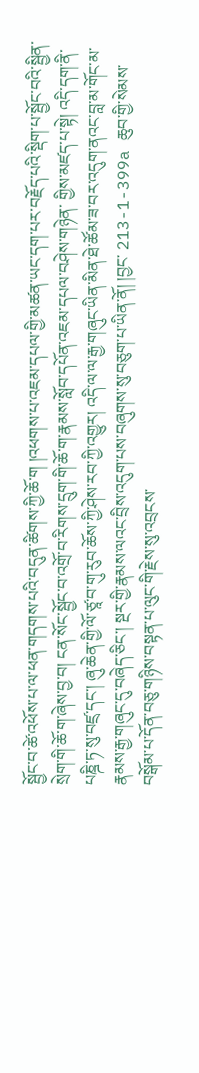སྦྱོང་བ་ཚེ་འཕོས་པ་ལ་ཕན་གདགས་པའི་བདུན་ཚིགས་ཀྱི་ཆོ་ག །འཕགས་པ་འཇམ་དཔལ་གྱི་མཚན་ཡང་དག་པར་བརྗོད་པའི་སྡིག་པ་སྦྱོང་བའི་སྦྱིན་སྲེག་གི་ཆོ་ག་ཞེས་བྱ་བ། ངན་སོང་སྦྱོང་བ་འགྲོ་བ་རིགས་དྲུག་གི་ཆོ་ག་རྣམས་སློབ་དཔོན་འཇམ་དཔལ་བཤེས་གཉེན་ གྱིས་མཛད་པ་སྟེ། འདི་དག་ནི་པཎྜི་ཏ་སུ་བཛྲ་དང་། ཞུ་ཆེན་གྱི་ལོ་ཙཱ་བ་གུ་རུབ་ཆོས་ཀྱི་ཤེས་རབ་ཀྱི་འགྱུར། འདི་ལ་ལ་རྒྱ་གཞུང་ཡིན་མིན་ཐེ་ཚོམ་ཟ་བར་འདུག་ནའང་བླ་མ་གོང་མ་རྣམས་རྒྱ་གཞུང་དུ་བཞེད་ཅིང་། སྔར་གྱི་རྣམས་ལའང་བྲིས་འདུག་པས་བཞུགས་སུ་བཅུག་པ་ཡིན་ནོ། །བྱང་ 213-1-399a ཆུབ་གྱི་སེམས་བསྒོམ་པ་དོན་བཅུ་གཉིས་བསྟན་པ་ལུང་གི་རྗེས་སུ་འབྲངས་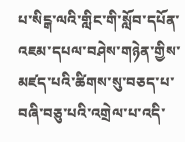པ་སིངྒ་ལའི་གླིང་གི་སློབ་དཔོན་འཇམ་དཔལ་བཤེས་གཉེན་གྱིས་མཛད་པའི་ཚིགས་སུ་བཅད་པ་བཞི་བཅུ་པའི་འགྲེལ་པ་འདི་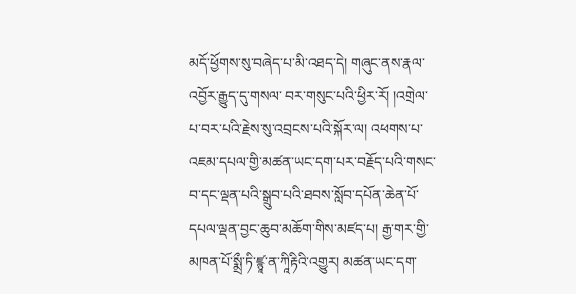མདོ་ཕྱོགས་སུ་བཞེད་པ་མི་འཐད་དེ། གཞུང་ནས་རྣལ་འབྱོར་རྒྱུད་དུ་གསལ་ བར་གསུང་པའི་ཕྱིར་རོ། །འགྲེལ་པ་བར་པའི་རྗེས་སུ་འབྲངས་པའི་སྐོར་ལ། འཕགས་པ་འཇམ་དཔལ་གྱི་མཚན་ཡང་དག་པར་བརྗོད་པའི་གསང་བ་དང་ལྡན་པའི་སྒྲུབ་པའི་ཐབས་སློབ་དཔོན་ཆེན་པོ་དཔལ་ལྡན་བྱང་ཆུབ་མཆོག་གིས་མཛད་པ། རྒྱ་གར་གྱི་མཁན་པོ་སྨྲྀ་ཏི་ཛྙཱ་ན་ཀཱིརྟིའི་འགྱུར། མཚན་ཡང་དག་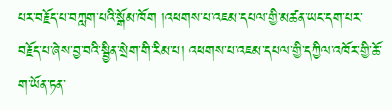པར་བརྗོད་པ་བཀླག་པའི་སྒོམ་ཁོག །འཕགས་པ་འཇམ་དཔལ་གྱི་མཚན་ཡང་དག་པར་བརྗོད་པ་ཞེས་བྱ་བའི་སྦྱིན་སྲེག་གི་རིམ་པ། འཕགས་པ་འཇམ་དཔལ་གྱི་དཀྱིལ་འཁོར་གྱི་ཆོ་ག་ཡོན་ཏན་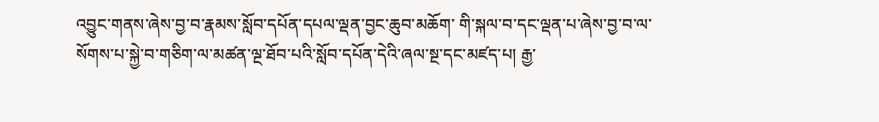འབྱུང་གནས་ཞེས་བྱ་བ་རྣམས་སློབ་དཔོན་དཔལ་ལྡན་བྱང་ཆུབ་མཆོག་ གི་སྐལ་བ་དང་ལྡན་པ་ཞེས་བྱ་བ་ལ་སོགས་པ་སྐྱེ་བ་གཅིག་ལ་མཚན་ལྔ་ཐོབ་པའི་སློབ་དཔོན་དེའི་ཞལ་སྔ་དང་མཛད་པ། རྒྱ་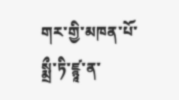གར་གྱི་མཁན་པོ་སྨྲྀ་ཏི་ཛྙཱ་ན་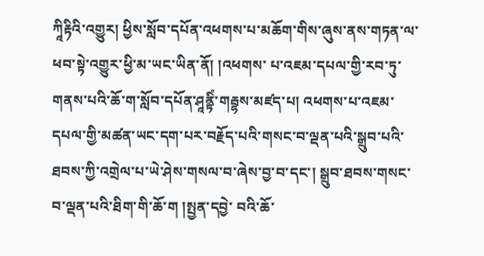ཀཱིརྟིའི་འགྱུར། ཕྱིས་སློབ་དཔོན་འཕགས་པ་མཆོག་གིས་ཞུས་ནས་གཏན་ལ་ཕབ་སྟེ་འགྱུར་ཕྱི་མ་ཡང་ཡིན་ནོ། །འཕགས་ པ་འཇམ་དཔལ་གྱི་རབ་ཏུ་གནས་པའི་ཆོ་ག་སློབ་དཔོན་ཤཱནྟིཾ་གརྦྷས་མཛད་པ། འཕགས་པ་འཇམ་དཔལ་གྱི་མཚན་ཡང་དག་པར་བརྗོད་པའི་གསང་བ་ལྡན་པའི་སྒྲུབ་པའི་ཐབས་ཀྱི་འགྲེལ་པ་ཡེ་ཤེས་གསལ་བ་ཞེས་བྱ་བ་དང་། སྒྲུབ་ཐབས་གསང་བ་ལྡན་པའི་ཐིག་གི་ཆོ་ག །སྤྱན་དབྱེ་ བའི་ཆོ་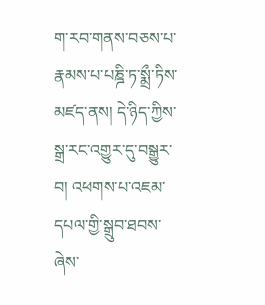ག་རབ་གནས་བཅས་པ་རྣམས་པ་པཎྜི་ཏ་སྨྲྀ་ཏིས་མཛད་ནས། དེ་ཉིད་ཀྱིས་སྒྲ་རང་འགྱུར་དུ་བསྒྱུར་བ། འཕགས་པ་འཇམ་དཔལ་གྱི་སྒྲུབ་ཐབས་ཞེས་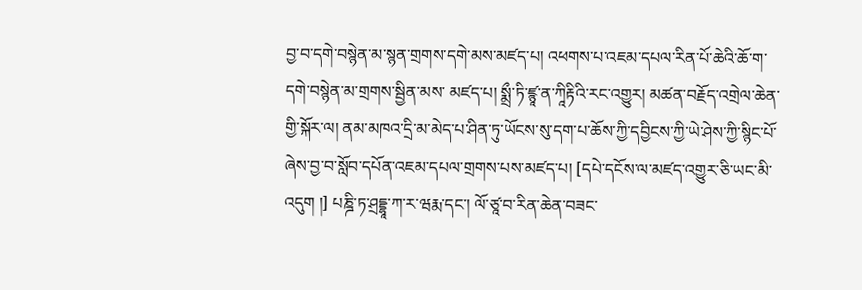བྱ་བ་དགེ་བསྙེན་མ་སྙན་གྲགས་དགེ་མས་མཛད་པ། འཕགས་པ་འཇམ་དཔལ་རིན་པོ་ཆེའི་ཆོ་ག་དགེ་བསྙེན་མ་གྲགས་སྦྱིན་མས་ མཛད་པ། སྨྲྀ་ཏི་ཛྙཱ་ན་ཀཱིརྟིའི་རང་འགྱུར། མཚན་བརྗོད་འགྲེལ་ཆེན་གྱི་སྐོར་ལ། ནམ་མཁའ་དྲི་མ་མེད་པ་ཤིན་ཏུ་ཡོངས་སུ་དག་པ་ཆོས་ཀྱི་དབྱིངས་ཀྱི་ཡེ་ཤེས་ཀྱི་སྙིང་པོ་ཞེས་བྱ་བ་སློབ་དཔོན་འཇམ་དཔལ་གྲགས་པས་མཛད་པ། [དཔེ་དངོས་ལ་མཛད་འགྱུར་ཅི་ཡང་མི་འདུག །] པཎྜི་ཏ་ཤྲདྡྷཱ་ཀ་ར་ཝརྨ་དང་། ལོ་ཙཱ་བ་རིན་ཆེན་བཟང་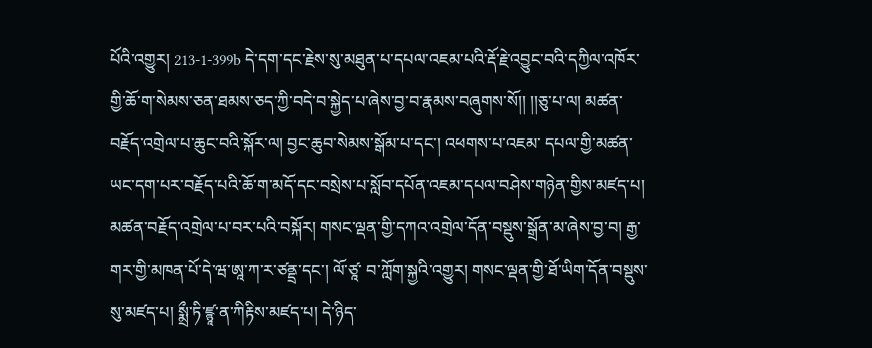པོའི་འགྱུར། 213-1-399b དེ་དག་དང་རྗེས་སུ་མཐུན་པ་དཔལ་འཇམ་པའི་རྡོ་རྗེ་འབྱུང་བའི་དཀྱིལ་འཁོར་གྱི་ཆོ་ག་སེམས་ཅན་ཐམས་ཅད་ཀྱི་བདེ་བ་སྐྱེད་པ་ཞེས་བྱ་བ་རྣམས་བཞུགས་སོ།། །།ཅུ་པ་ལ། མཚན་བརྗོད་འགྲེལ་པ་ཆུང་བའི་སྐོར་ལ། བྱང་ཆུབ་སེམས་སྒོམ་པ་དང་། འཕགས་པ་འཇམ་ དཔལ་གྱི་མཚན་ཡང་དག་པར་བརྗོད་པའི་ཆོ་ག་མདོ་དང་བསྲེས་པ་སློབ་དཔོན་འཇམ་དཔལ་བཤེས་གཉེན་གྱིས་མཛད་པ། མཚན་བརྗོད་འགྲེལ་པ་བར་པའི་བསྐོར། གསང་ལྡན་གྱི་དཀའ་འགྲེལ་དོན་བསྡུས་སྒྲོན་མ་ཞེས་བྱ་བ། རྒྱ་གར་གྱི་མཁན་པོ་དེ་ཝ་ཨཱ་ཀ་ར་ཙནྡྲ་དང་། ལོ་ཙཱ་ བ་ཀློག་སྐྱའི་འགྱུར། གསང་ལྡན་གྱི་ཐོ་ཡིག་དོན་བསྡུས་སུ་མཛད་པ། སྨྲྀ་ཏི་ཛྙཱ་ན་ཀིརྟིས་མཛད་པ། དེ་ཉིད་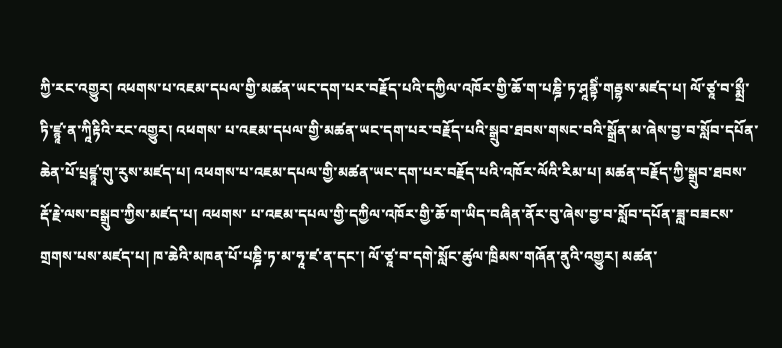ཀྱི་རང་འགྱུར། འཕགས་པ་འཇམ་དཔལ་གྱི་མཚན་ཡང་དག་པར་བརྗོད་པའི་དཀྱིལ་འཁོར་གྱི་ཆོ་ག་པཎྜི་ཏ་ཤཱནྟིཾ་གརྦྷས་མཛད་པ། ལོ་ཙཱ་བ་སྨྲྀ་ཏི་ཛྙཱ་ན་ཀཱིརྟིའི་རང་འགྱུར། འཕགས་ པ་འཇམ་དཔལ་གྱི་མཚན་ཡང་དག་པར་བརྗོད་པའི་སྒྲུབ་ཐབས་གསང་བའི་སྒྲོན་མ་ཞེས་བྱ་བ་སློབ་དཔོན་ཆེན་པོ་པྲཛྙཱ་གུ་རུས་མཛད་པ། འཕགས་པ་འཇམ་དཔལ་གྱི་མཚན་ཡང་དག་པར་བརྗོད་པའི་འཁོར་ལོའི་རིམ་པ། མཚན་བརྗོད་ཀྱི་སྒྲུབ་ཐབས་རྡོ་རྗེ་ལས་བསྒྲུབ་ཀྱིས་མཛད་པ། འཕགས་ པ་འཇམ་དཔལ་གྱི་དཀྱིལ་འཁོར་གྱི་ཆོ་ག་ཡིད་བཞིན་ནོར་བུ་ཞེས་བྱ་བ་སློབ་དཔོན་ཟླ་བཟངས་གྲགས་པས་མཛད་པ། ཁ་ཆེའི་མཁན་པོ་པཎྜི་ཏ་མ་ཧཱ་ཛ་ན་དང་། ལོ་ཙཱ་བ་དགེ་སློང་ཚུལ་ཁྲིམས་གཞོན་ནུའི་འགྱུར། མཚན་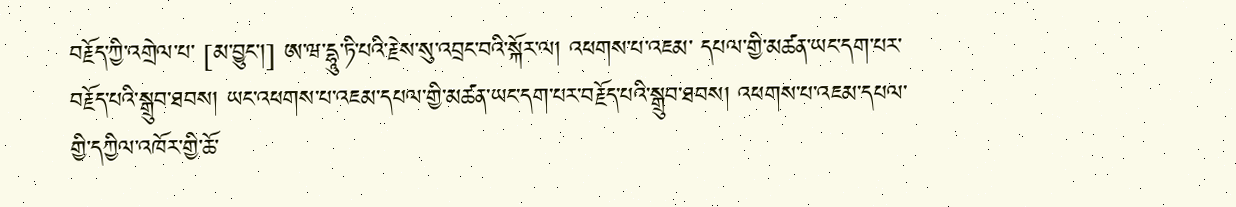བརྗོད་ཀྱི་འགྲེལ་པ་ [མ་བྱུང་།] ཨ་ཝ་དྷཱུ་ཏི་པའི་རྗེས་སུ་འབྲང་བའི་སྐོར་ལ། འཕགས་པ་འཇམ་ དཔལ་གྱི་མཚན་ཡང་དག་པར་བརྗོད་པའི་སྒྲུབ་ཐབས། ཡང་འཕགས་པ་འཇམ་དཔལ་གྱི་མཚན་ཡང་དག་པར་བརྗོད་པའི་སྒྲུབ་ཐབས། འཕགས་པ་འཇམ་དཔལ་གྱི་དཀྱིལ་འཁོར་གྱི་ཆོ་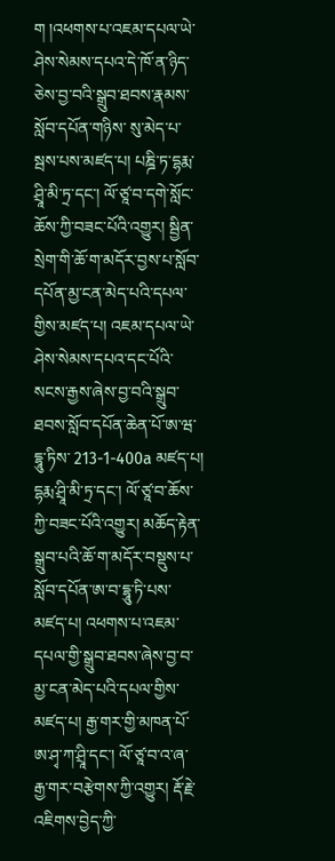ག །འཕགས་པ་འཇམ་དཔལ་ཡེ་ཤེས་སེམས་དཔའ་དེ་ཁོ་ན་ཉིད་ཅེས་བྱ་བའི་སྒྲུབ་ཐབས་རྣམས་སློབ་དཔོན་གཉིས་ སུ་མེད་པ་སྦས་པས་མཛད་པ། པཎྜི་ཏ་དྷརྨ་ཤྲཱི་མི་ཏྲ་དང་། ལོ་ཙཱ་བ་དགེ་སློང་ཆོས་ཀྱི་བཟང་པོའི་འགྱུར། སྦྱིན་སྲེག་གི་ཆོ་ག་མདོར་བྱས་པ་སློབ་དཔོན་མྱ་ངན་མེད་པའི་དཔལ་གྱིས་མཛད་པ། འཇམ་དཔལ་ཡེ་ཤེས་སེམས་དཔའ་དང་པོའི་སངས་རྒྱས་ཞེས་བྱ་བའི་སྒྲུབ་ཐབས་སློབ་དཔོན་ཆེན་པོ་ཨ་ཝ་དྷཱུ་ཏིས་ 213-1-400a མཛད་པ། དྷརྨ་ཤྲཱི་མི་ཏྲ་དང་། ལོ་ཙཱ་བ་ཆོས་ཀྱི་བཟང་པོའི་འགྱུར། མཆོད་རྟེན་སྒྲུབ་པའི་ཆོ་ག་མདོར་བསྡུས་པ་སློབ་དཔོན་ཨ་བ་དྷཱུ་ཏི་པས་མཛད་པ། འཕགས་པ་འཇམ་དཔལ་གྱི་སྒྲུབ་ཐབས་ཞེས་བྱ་བ་མྱ་ངན་མེད་པའི་དཔལ་གྱིས་མཛད་པ། རྒྱ་གར་གྱི་མཁན་པོ་ ཨ་ཤྭ་ཀ་ཤྲཱི་དང་། ལོ་ཙཱ་བ་འ་ཞ་རྒྱ་གར་བརྩེགས་ཀྱི་འགྱུར། རྡོ་རྗེ་འཇིགས་བྱེད་ཀྱི་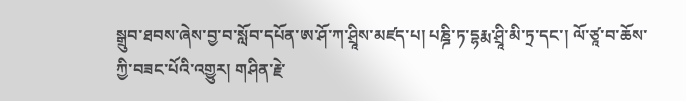སྒྲུབ་ཐབས་ཞེས་བྱ་བ་སློབ་དཔོན་ཨ་ཤོ་ཀ་ཤྲཱིས་མཛད་པ། པཎྜི་ཏ་དྷརྨ་ཤྲཱི་མི་ཏྲ་དང་། ལོ་ཙཱ་བ་ཆོས་ཀྱི་བཟང་པོའི་འགྱུར། གཤིན་རྗེ་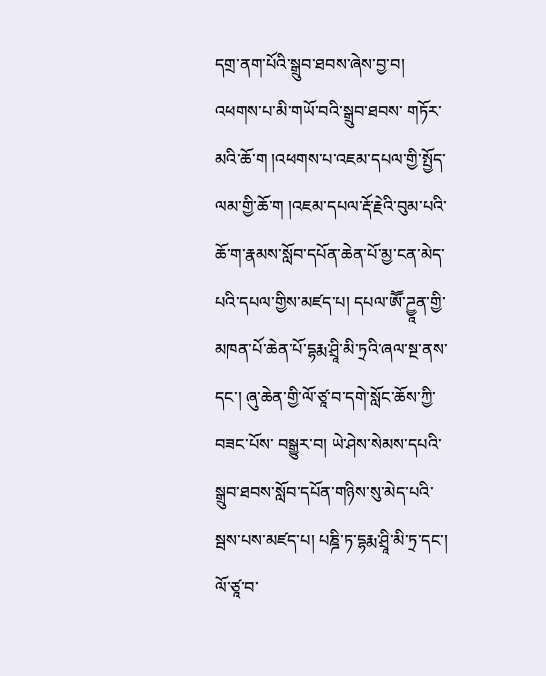དགྲ་ནག་པོའི་སྒྲུབ་ཐབས་ཞེས་བྱ་བ། འཕགས་པ་མི་གཡོ་བའི་སྒྲུབ་ཐབས་ གཏོར་མའི་ཆོ་ག །འཕགས་པ་འཇམ་དཔལ་གྱི་སྤྱོད་ལམ་གྱི་ཆོ་ག །འཇམ་དཔལ་རྡོ་རྗེའི་བུམ་པའི་ཆོ་ག་རྣམས་སློབ་དཔོན་ཆེན་པོ་མྱ་ངན་མེད་པའི་དཔལ་གྱིས་མཛད་པ། དཔལ་ཨཽ་ཌྱཱན་གྱི་མཁན་པོ་ཆེན་པོ་དྷརྨ་ཤྲཱི་མི་ཏྲའི་ཞལ་སྔ་ནས་དང་། ཞུ་ཆེན་གྱི་ལོ་ཙཱ་བ་དགེ་སློང་ཆོས་ཀྱི་བཟང་པོས་ བསྒྱུར་བ། ཡེ་ཤེས་སེམས་དཔའི་སྒྲུབ་ཐབས་སློབ་དཔོན་གཉིས་སུ་མེད་པའི་སྦས་པས་མཛད་པ། པཎྜི་ཏ་དྷརྨ་ཤྲཱི་མི་ཏྲ་དང་། ལོ་ཙཱ་བ་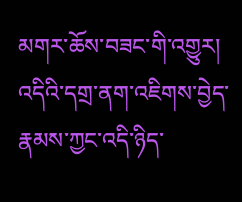མགར་ཆོས་བཟང་གི་འགྱུར། འདིའི་དགྲ་ནག་འཇིགས་བྱེད་རྣམས་ཀྱང་འདི་ཉིད་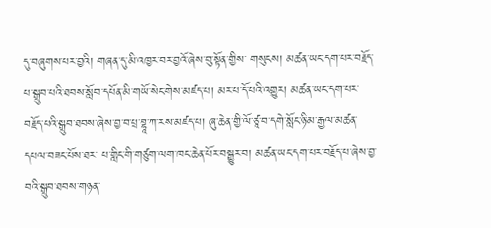དུ་བཞུགས་པར་བྱའི། གཞན་དུ་མི་འཁྱར་བར་བྱའོ་ཞེས་བུ་སྟོན་གྱིས་ གསུངས། མཚན་ཡང་དག་པར་བརྗོད་པ་སྒྲུབ་པའི་ཐབས་སློབ་དཔོན་མི་གཡོ་སེང་གེས་མཛད་པ། མར་པ་དོ་པའི་འགྱུར། མཚན་ཡང་དག་པར་བརྗོད་པའི་སྒྲུབ་ཐབས་ཞེས་བྱ་བ་པྲ་བྷཱ་ཀ་རས་མཛད་པ། ཞུ་ཆེན་གྱི་ལོ་ཙཱ་བ་དགེ་སློང་ཉི་མ་རྒྱལ་མཚན་དཔལ་བཟང་པོས་ཐར་ པ་གླིང་གི་གཙུག་ལག་ཁང་ཆེན་པོར་བསྒྱུར་བ། མཚན་ཡང་དག་པར་བརྗོད་པ་ཞེས་བྱ་བའི་སྒྲུབ་ཐབས་གཉན་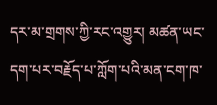དར་མ་གྲགས་ཀྱི་རང་འགྱུར། མཚན་ཡང་དག་པར་བརྗོད་པ་ཀློག་པའི་མན་ངག་ཁ་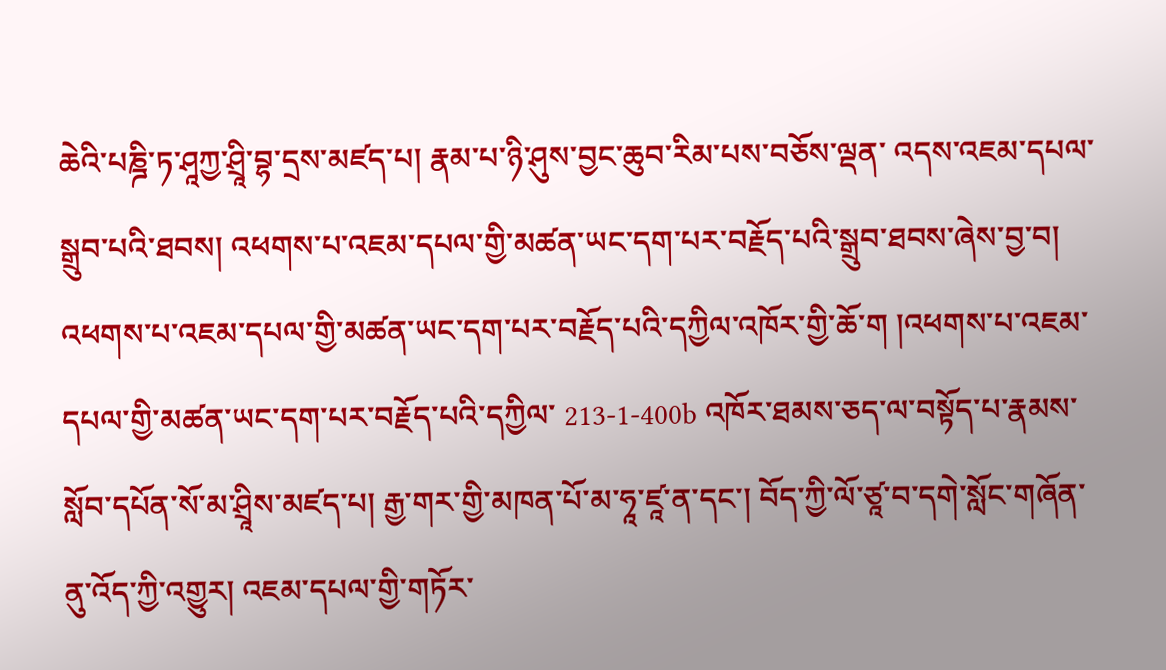ཆེའི་པཎྜི་ཏ་ཤཱཀྱ་ཤྲཱི་བྷ་དྲས་མཛད་པ། རྣམ་པ་ཉི་ཤུས་བྱང་ཆུབ་རིམ་པས་བཅོས་ལྡན་ འདས་འཇམ་དཔལ་སྒྲུབ་པའི་ཐབས། འཕགས་པ་འཇམ་དཔལ་གྱི་མཚན་ཡང་དག་པར་བརྗོད་པའི་སྒྲུབ་ཐབས་ཞེས་བྱ་བ། འཕགས་པ་འཇམ་དཔལ་གྱི་མཚན་ཡང་དག་པར་བརྗོད་པའི་དཀྱིལ་འཁོར་གྱི་ཆོ་ག །འཕགས་པ་འཇམ་དཔལ་གྱི་མཚན་ཡང་དག་པར་བརྗོད་པའི་དཀྱིལ་ 213-1-400b འཁོར་ཐམས་ཅད་ལ་བསྟོད་པ་རྣམས་སློབ་དཔོན་སོ་མ་ཤྲཱིས་མཛད་པ། རྒྱ་གར་གྱི་མཁན་པོ་མ་ཧཱ་ཛཱ་ན་དང་། བོད་ཀྱི་ལོ་ཙཱ་བ་དགེ་སློང་གཞོན་ནུ་འོད་ཀྱི་འགྱུར། འཇམ་དཔལ་གྱི་གཏོར་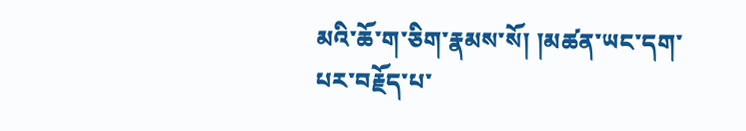མའི་ཆོ་ག་ཅིག་རྣམས་སོ། །མཚན་ཡང་དག་པར་བརྗོད་པ་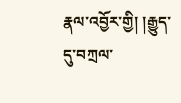རྣལ་འབྱོར་གྱི། །རྒྱུད་དུ་བཀྲལ་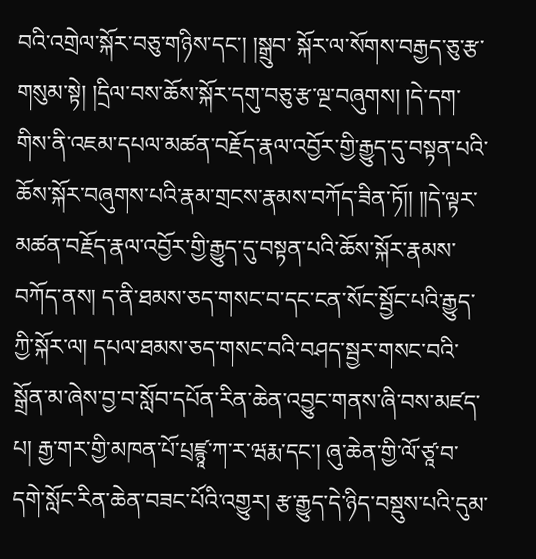བའི་འགྲེལ་སྐོར་བཅུ་གཉིས་དང་། །སྒྲུབ་ སྐོར་ལ་སོགས་བརྒྱད་ཅུ་རྩ་གསུམ་སྟེ། །དྲིལ་བས་ཆོས་སྐོར་དགུ་བཅུ་རྩ་ལྔ་བཞུགས། །དེ་དག་གིས་ནི་འཇམ་དཔལ་མཚན་བརྗོད་རྣལ་འབྱོར་གྱི་རྒྱུད་དུ་བསྟན་པའི་ཆོས་སྐོར་བཞུགས་པའི་རྣམ་གྲངས་རྣམས་བཀོད་ཟིན་ཏོ།། །།དེ་ལྟར་མཚན་བརྗོད་རྣལ་འབྱོར་གྱི་རྒྱུད་དུ་བསྟན་པའི་ཆོས་སྐོར་རྣམས་ བཀོད་ནས། ད་ནི་ཐམས་ཅད་གསང་བ་དང་ངན་སོང་སྦྱོང་པའི་རྒྱུད་ཀྱི་སྐོར་ལ། དཔལ་ཐམས་ཅད་གསང་བའི་བཤད་སྦྱར་གསང་བའི་སྒྲོན་མ་ཞེས་བྱ་བ་སློབ་དཔོན་རིན་ཆེན་འབྱུང་གནས་ཞི་བས་མཛད་པ། རྒྱ་གར་གྱི་མཁན་པོ་པྲཛྙཱ་ཀ་ར་ཝརྨ་དང་། ཞུ་ཆེན་གྱི་ལོ་ཙཱ་བ་དགེ་སློང་རིན་ཆེན་བཟང་པོའི་འགྱུར། རྩ་རྒྱུད་དེ་ཉིད་བསྡུས་པའི་དུམ་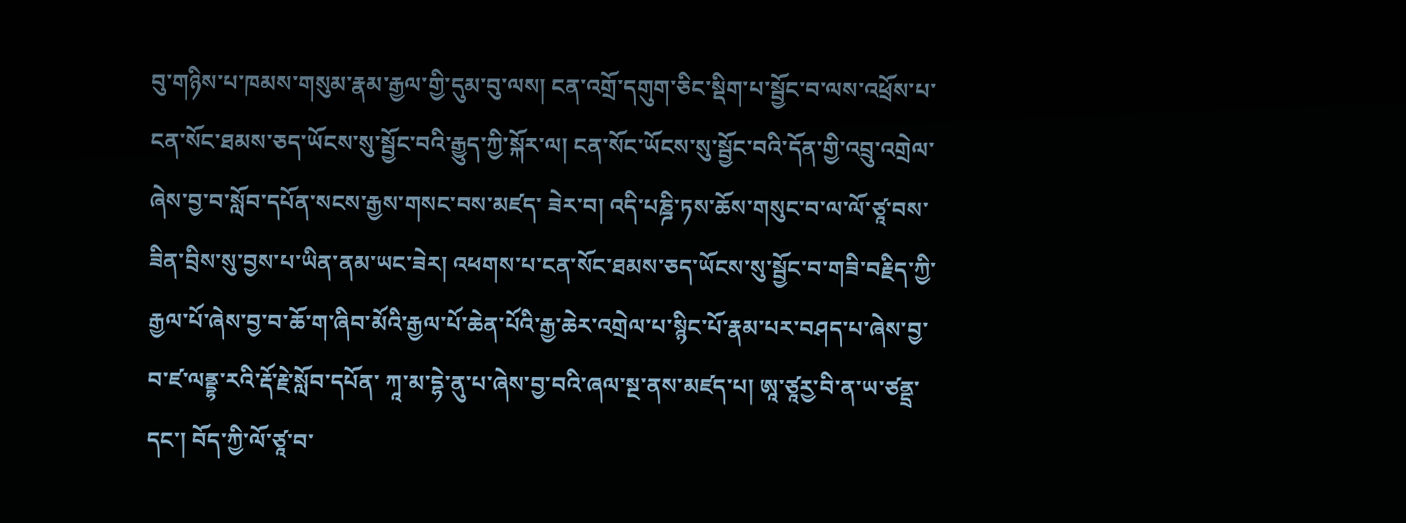བུ་གཉིས་པ་ཁམས་གསུམ་རྣམ་རྒྱལ་གྱི་དུམ་བུ་ལས། ངན་འགྲོ་དགུག་ཅིང་སྡིག་པ་སྦྱོང་བ་ལས་འཕྲོས་པ་ངན་སོང་ཐམས་ཅད་ཡོངས་སུ་སྦྱོང་བའི་རྒྱུད་ཀྱི་སྐོར་ལ། ངན་སོང་ཡོངས་སུ་སྦྱོང་བའི་དོན་གྱི་འབྲུ་འགྲེལ་ཞེས་བྱ་བ་སློབ་དཔོན་སངས་རྒྱས་གསང་བས་མཛད་ ཟེར་བ། འདི་པཎྜི་ཏས་ཆོས་གསུང་བ་ལ་ལོ་ཙཱ་བས་ཟིན་བྲིས་སུ་བྱས་པ་ཡིན་ནམ་ཡང་ཟེར། འཕགས་པ་ངན་སོང་ཐམས་ཅད་ཡོངས་སུ་སྦྱོང་བ་གཟི་བརྗིད་ཀྱི་རྒྱལ་པོ་ཞེས་བྱ་བ་ཆོ་ག་ཞིབ་མོའི་རྒྱལ་པོ་ཆེན་པོའི་རྒྱ་ཆེར་འགྲེལ་པ་སྙིང་པོ་རྣམ་པར་བཤད་པ་ཞེས་བྱ་བ་ཛ་ལནྡྷ་རའི་རྡོ་རྗེ་སློབ་དཔོན་ ཀཱ་མ་དྷེ་ནུ་པ་ཞེས་བྱ་བའི་ཞལ་སྔ་ནས་མཛད་པ། ཨཱ་ཙཱརྱ་བི་ན་ཡ་ཙནྡྲ་དང་། བོད་ཀྱི་ལོ་ཙཱ་བ་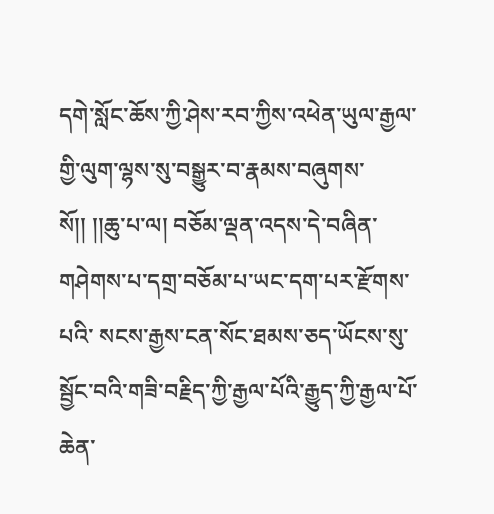དགེ་སློང་ཆོས་ཀྱི་ཤེས་རབ་ཀྱིས་འཕེན་ཡུལ་རྒྱལ་གྱི་ལུག་ལྷས་སུ་བསྒྱུར་བ་རྣམས་བཞུགས་སོ།། །།ཆུ་པ་ལ། བཅོམ་ལྡན་འདས་དེ་བཞིན་གཤེགས་པ་དགྲ་བཅོམ་པ་ཡང་དག་པར་རྫོགས་པའི་ སངས་རྒྱས་ངན་སོང་ཐམས་ཅད་ཡོངས་སུ་སྦྱོང་བའི་གཟི་བརྗིད་ཀྱི་རྒྱལ་པོའི་རྒྱུད་ཀྱི་རྒྱལ་པོ་ཆེན་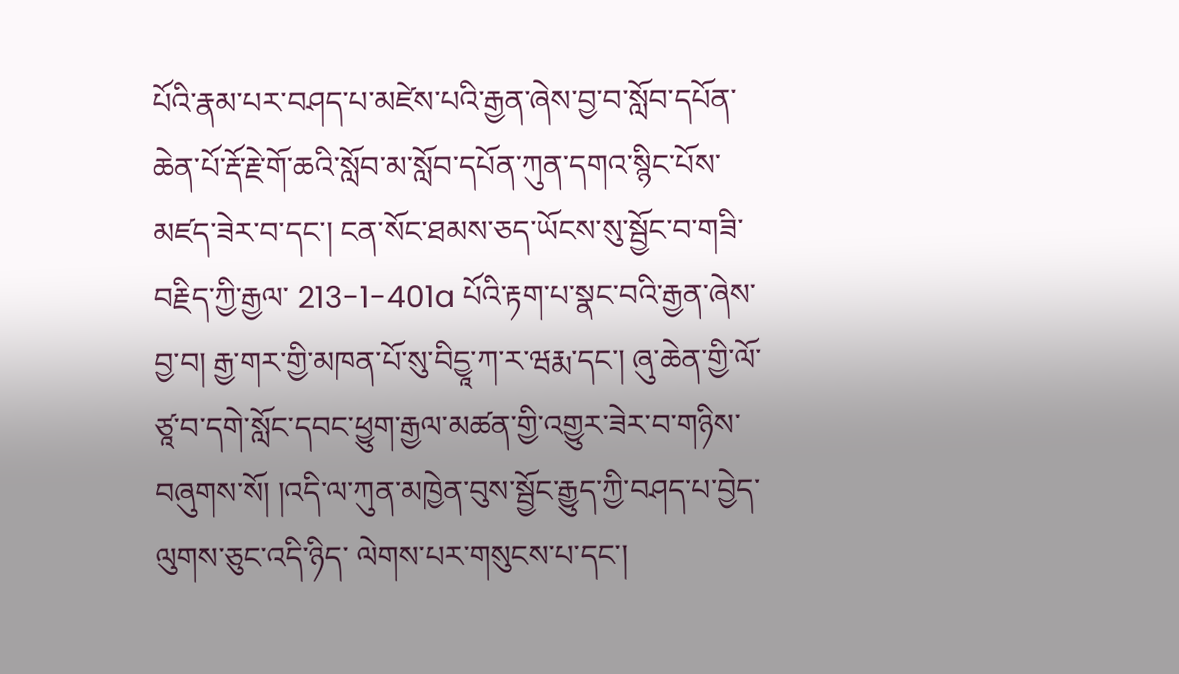པོའི་རྣམ་པར་བཤད་པ་མཛེས་པའི་རྒྱན་ཞེས་བྱ་བ་སློབ་དཔོན་ཆེན་པོ་རྡོ་རྗེ་གོ་ཆའི་སློབ་མ་སློབ་དཔོན་ཀུན་དགའ་སྙིང་པོས་མཛད་ཟེར་བ་དང་། ངན་སོང་ཐམས་ཅད་ཡོངས་སུ་སྦྱོང་བ་གཟི་བརྗིད་ཀྱི་རྒྱལ་ 213-1-401a པོའི་རྟག་པ་སྣང་བའི་རྒྱན་ཞེས་བྱ་བ། རྒྱ་གར་གྱི་མཁན་པོ་སུ་བིདྱཱ་ཀ་ར་ཝརྨ་དང་། ཞུ་ཆེན་གྱི་ལོ་ཙཱ་བ་དགེ་སློང་དབང་ཕྱུག་རྒྱལ་མཚན་གྱི་འགྱུར་ཟེར་བ་གཉིས་བཞུགས་སོ། །འདི་ལ་ཀུན་མཁྱེན་བུས་སྦྱོང་རྒྱུད་ཀྱི་བཤད་པ་བྱེད་ལུགས་ཅུང་འདི་ཉིད་ ལེགས་པར་གསུངས་པ་དང་།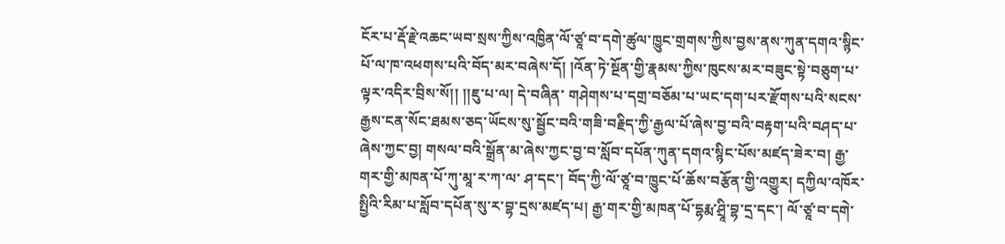ངོར་པ་རྡོ་རྗེ་འཆང་ཡབ་སྲས་ཀྱིས་འཁྱིན་ལོ་ཙཱ་བ་དགེ་ཚུལ་ཁྱུང་གྲགས་ཀྱིས་བྱས་ནས་ཀུན་དགའ་སྙིང་པོ་ལ་ཁ་འཕགས་པའི་བོད་མར་བཞེས་དོ། །འོན་ཏེ་སྔོན་གྱི་རྣམས་ཀྱིས་ཁུངས་མར་བཟུང་སྟེ་བཅུག་པ་ལྟར་འདིར་བྲིས་སོ།། །།ཇུ་པ་ལ། དེ་བཞིན་ གཤེགས་པ་དགྲ་བཅོམ་པ་ཡང་དག་པར་རྫོགས་པའི་སངས་རྒྱས་ངན་སོང་ཐམས་ཅད་ཡོངས་སུ་སྦྱོང་བའི་གཟི་བརྗིད་ཀྱི་རྒྱལ་པོ་ཞེས་བྱ་བའི་བརྟག་པའི་བཤད་པ་ཞེས་ཀྱང་བྱ། གསལ་བའི་སྒྲོན་མ་ཞེས་ཀྱང་བྱ་བ་སློབ་དཔོན་ཀུན་དགའ་སྙིང་པོས་མཛད་ཟེར་བ། རྒྱ་གར་གྱི་མཁན་པོ་ཀུ་མཱ་ར་ཀ་ལ་ ཤ་དང་། བོད་ཀྱི་ལོ་ཙཱ་བ་ཁྱུང་པོ་ཆོས་བརྩོན་གྱི་འགྱུར། དཀྱིལ་འཁོར་སྤྱིའི་རིམ་པ་སློབ་དཔོན་སུ་ར་བྷ་དྲས་མཛད་པ། རྒྱ་གར་གྱི་མཁན་པོ་དྷརྨ་ཤྲཱི་བྷ་དྲ་དང་། ལོ་ཙཱ་བ་དགེ་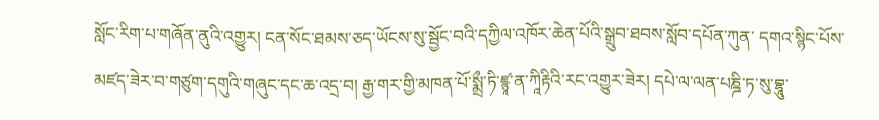སློང་རིག་པ་གཞོན་ནུའི་འགྱུར། ངན་སོང་ཐམས་ཅད་ཡོངས་སུ་སྦྱོང་བའི་དཀྱིལ་འཁོར་ཆེན་པོའི་སྒྲུབ་ཐབས་སློབ་དཔོན་ཀུན་ དགའ་སྙིང་པོས་མཛད་ཟེར་བ་གཙུག་དགུའི་གཞུང་དང་ཆ་འདྲ་བ། རྒྱ་གར་གྱི་མཁན་པོ་སྨྲྀ་ཏི་ཛྙཱ་ན་ཀཱིརྟིའི་རང་འགྱུར་ཟེར། དཔེ་ལ་ལན་པཎྜི་ཏ་སུ་བྷཱུ་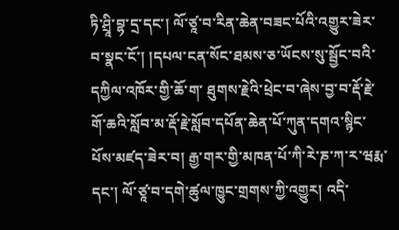ཏི་ཤྲཱི་བྷ་དྲ་དང་། ལོ་ཙཱ་བ་རིན་ཆེན་བཟང་པོའི་འགྱུར་ཟེར་བ་སྣང་ངོ་། །དཔལ་ངན་སོང་ཐམས་ཅ་ཡོངས་སུ་སྦྱོང་བའི་དཀྱིལ་འཁོར་གྱི་ཆོ་ག་ ཐུགས་རྗེའི་ཕྲེང་བ་ཞེས་བྱ་བ་རྡོ་རྗེ་གོ་ཆའི་སློབ་མ་རྡོ་རྗེ་སློབ་དཔོན་ཆེན་པོ་ཀུན་དགའ་སྙིང་པོས་མཛད་ཟེར་བ། རྒྱ་གར་གྱི་མཁན་པོ་ཀི་རེ་ཎ་ཀ་ར་ཝརྨ་དང་། ལོ་ཙཱ་བ་དགེ་ཚུལ་ཁྱུང་གྲགས་ཀྱི་འགྱུར། འདི་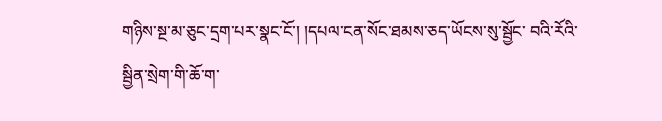གཉིས་སྔ་མ་ཅུང་དྲག་པར་སྣང་ངོ་། །དཔལ་ངན་སོང་ཐམས་ཅད་ཡོངས་སུ་སྦྱོང་ བའི་རོའི་སྦྱིན་སྲེག་གི་ཆོ་ག་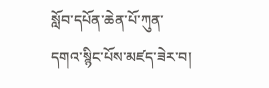སློབ་དཔོན་ཆེན་པོ་ཀུན་དགའ་སྙིང་པོས་མཛད་ཟེར་བ།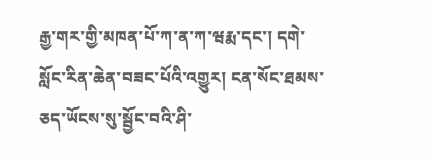རྒྱ་གར་གྱི་མཁན་པོ་ཀ་ན་ཀ་ཝརྨ་དང་། དགེ་སློང་རིན་ཆེན་བཟང་པོའི་འགྱུར། ངན་སོང་ཐམས་ཅད་ཡོངས་སུ་སྦྱོང་བའི་ཤི་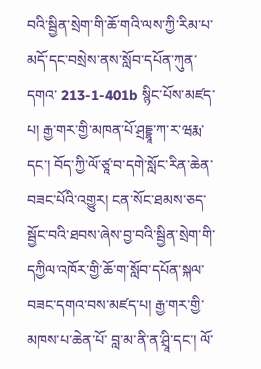བའི་སྦྱིན་སྲེག་གི་ཆོ་གའི་ལས་ཀྱི་རིམ་པ་མདོ་དང་བསྲེས་ནས་སློབ་དཔོན་ཀུན་དགའ་ 213-1-401b སྙིང་པོས་མཛད་པ། རྒྱ་གར་གྱི་མཁན་པོ་ཤྲདྡྷཱ་ཀ་ར་ཝརྨ་དང་། བོད་ཀྱི་ལོ་ཙཱ་བ་དགེ་སློང་རིན་ཆེན་བཟང་པོའི་འགྱུར། ངན་སོང་ཐམས་ཅད་སྦྱོང་བའི་ཐབས་ཞེས་བྱ་བའི་སྦྱིན་སྲེག་གི་དཀྱིལ་འཁོར་གྱི་ཆོ་ག་སློབ་དཔོན་སྐལ་བཟང་དགའ་བས་མཛད་པ། རྒྱ་གར་གྱི་མཁས་པ་ཆེན་པོ་ བླ་མ་ནི་ན་ཤྲཱི་དང་། ལོ་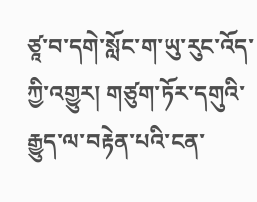ཙཱ་བ་དགེ་སློང་ག་ཡུ་རུང་འོད་ཀྱི་འགྱུར། གཙུག་ཏོར་དགུའི་རྒྱུད་ལ་བརྟེན་པའི་ངན་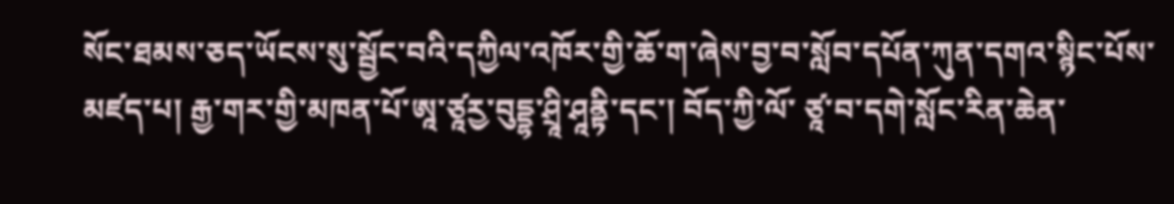སོང་ཐམས་ཅད་ཡོངས་སུ་སྦྱོང་བའི་དཀྱིལ་འཁོར་གྱི་ཆོ་ག་ཞེས་བྱ་བ་སློབ་དཔོན་ཀུན་དགའ་སྙིང་པོས་མཛད་པ། རྒྱ་གར་གྱི་མཁན་པོ་ཨཱ་ཙཱརྱ་བུདྡྷ་ཤྲཱི་ཤཱནྟི་དང་། བོད་ཀྱི་ལོ་ ཙཱ་བ་དགེ་སློང་རིན་ཆེན་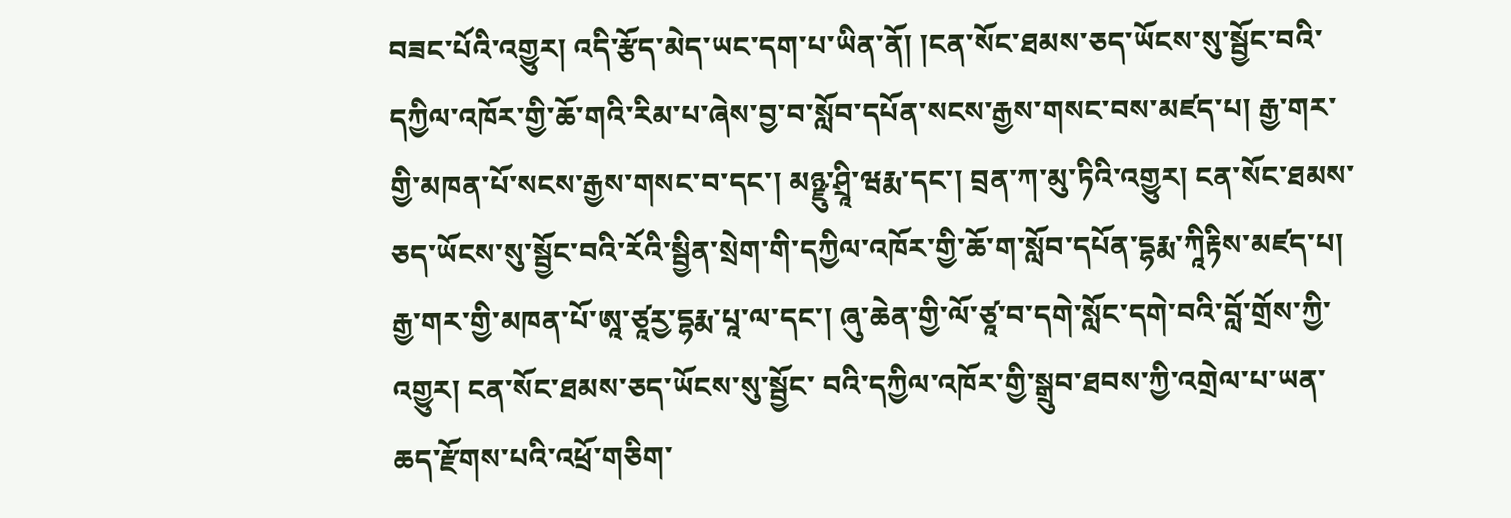བཟང་པོའི་འགྱུར། འདི་རྩོད་མེད་ཡང་དག་པ་ཡིན་ནོ། །ངན་སོང་ཐམས་ཅད་ཡོངས་སུ་སྦྱོང་བའི་དཀྱིལ་འཁོར་གྱི་ཆོ་གའི་རིམ་པ་ཞེས་བྱ་བ་སློབ་དཔོན་སངས་རྒྱས་གསང་བས་མཛད་པ། རྒྱ་གར་གྱི་མཁན་པོ་སངས་རྒྱས་གསང་བ་དང་། མཉྫུ་ཤྲཱི་ཝརྨ་དང་། བྲན་ཀ་མུ་ཏིའི་འགྱུར། ངན་སོང་ཐམས་ཅད་ཡོངས་སུ་སྦྱོང་བའི་རོའི་སྦྱིན་སྲེག་གི་དཀྱིལ་འཁོར་གྱི་ཆོ་ག་སློབ་དཔོན་དྷརྨ་ཀཱིརྟིས་མཛད་པ། རྒྱ་གར་གྱི་མཁན་པོ་ཨཱ་ཙཱརྱ་དྷརྨ་པཱ་ལ་དང་། ཞུ་ཆེན་གྱི་ལོ་ཙཱ་བ་དགེ་སློང་དགེ་བའི་བློ་གྲོས་ཀྱི་འགྱུར། ངན་སོང་ཐམས་ཅད་ཡོངས་སུ་སྦྱོང་ བའི་དཀྱིལ་འཁོར་གྱི་སྒྲུབ་ཐབས་ཀྱི་འགྲེལ་པ་ཡན་ཆད་རྫོགས་པའི་འཕྲོ་གཅིག་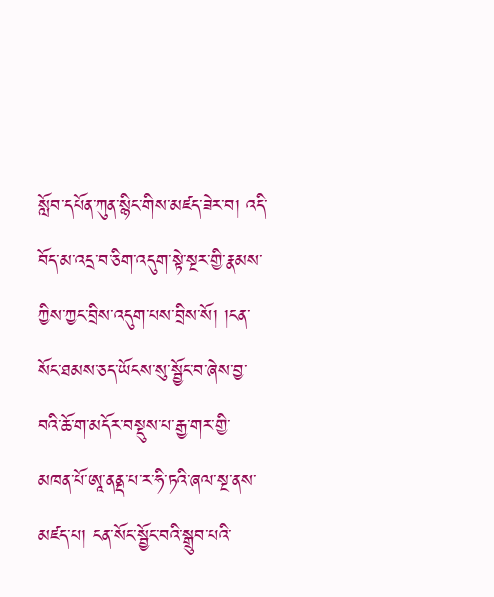སློབ་དཔོན་ཀུན་སྙིང་གིས་མཛད་ཟེར་བ། འདི་བོད་མ་འདྲ་བ་ཅིག་འདུག་སྟེ་སྔར་གྱི་རྣམས་ཀྱིས་ཀྱང་བྲིས་འདུག་པས་བྲིས་སོ། །ངན་སོང་ཐམས་ཅད་ཡོངས་སུ་སྦྱོང་བ་ཞེས་བྱ་བའི་ཆོ་ག་མདོར་བསྡུས་པ་རྒྱ་གར་གྱི་ མཁན་པོ་ཨཱ་ནནྡ་པ་ར་ཧི་ཏའི་ཞལ་སྔ་ནས་མཛད་པ། ངན་སོང་སྦྱོང་བའི་སྒྲུབ་པའི་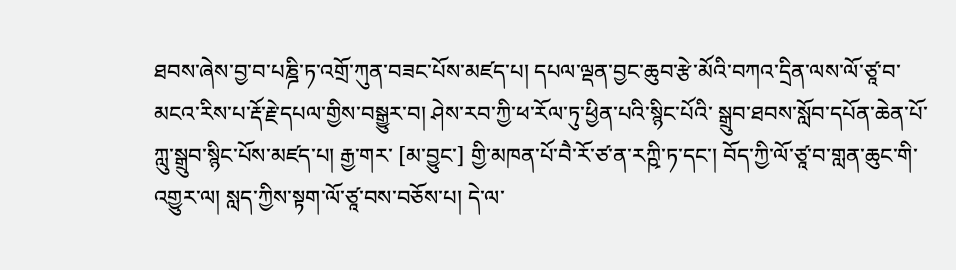ཐབས་ཞེས་བྱ་བ་པཎྜི་ཏ་འགྲོ་ཀུན་བཟང་པོས་མཛད་པ། དཔལ་ལྡན་བྱང་ཆུབ་རྩེ་མོའི་བཀའ་དྲིན་ལས་ལོ་ཙཱ་བ་མངའ་རིས་པ་རྡོ་རྗེ་དཔལ་གྱིས་བསྒྱུར་བ། ཤེས་རབ་ཀྱི་ཕ་རོལ་ཏུ་ཕྱིན་པའི་སྙིང་པོའི་ སྒྲུབ་ཐབས་སློབ་དཔོན་ཆེན་པོ་ཀླུ་སྒྲུབ་སྙིང་པོས་མཛད་པ། རྒྱ་གར་ [མ་བྱུང་] གྱི་མཁན་པོ་བཻ་རོ་ཙ་ན་རཀྵི་ཏ་དང་། བོད་ཀྱི་ལོ་ཙཱ་བ་གླན་ཆུང་གི་འགྱུར་ལ། སླད་ཀྱིས་སྟག་ལོ་ཙཱ་བས་བཅོས་པ། དེ་ལ་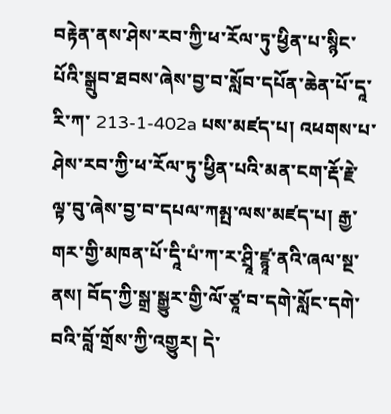བརྟེན་ནས་ཤེས་རབ་ཀྱི་ཕ་རོལ་ཏུ་ཕྱིན་པ་སྙིང་པོའི་སྒྲུབ་ཐབས་ཞེས་བྱ་བ་སློབ་དཔོན་ཆེན་པོ་དཱ་རི་ཀ་ 213-1-402a པས་མཛད་པ། འཕགས་པ་ཤེས་རབ་ཀྱི་ཕ་རོལ་ཏུ་ཕྱིན་པའི་མན་ངག་རྡོ་རྗེ་ལྟ་བུ་ཞེས་བྱ་བ་དཔལ་ཀམྤ་ལས་མཛད་པ། རྒྱ་གར་གྱི་མཁན་པོ་དཱི་པཾ་ཀ་ར་ཤྲཱི་ཛྙཱ་ནའི་ཞལ་སྔ་ནས། བོད་ཀྱི་སྒྲ་སྒྱུར་གྱི་ལོ་ཙཱ་བ་དགེ་སློང་དགེ་བའི་བློ་གྲོས་ཀྱི་འགྱུར། དེ་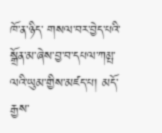ཁོ་ན་ཉིད་ གསལ་བར་བྱེད་པའི་སྒྲོན་མ་ཞེས་བྱ་བ་དཔལ་ཀམྤ་ལའི་ཡུམ་གྱིས་མཛད་པ། མདོ་རྒྱས་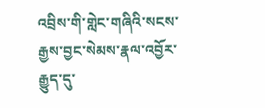འབྲིས་གི་གླེང་གཞིའི་སངས་རྒྱས་བྱང་སེམས་རྣལ་འབྱོར་རྒྱུད་དུ་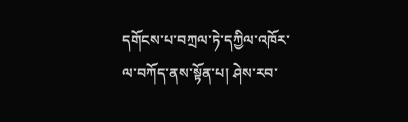དགོངས་པ་བཀྲལ་ཏེ་དཀྱིལ་འཁོར་ལ་བཀོད་ནས་སྟོན་པ། ཤེས་རབ་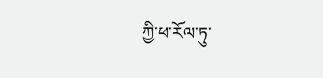ཀྱི་ཕ་རོལ་ཏུ་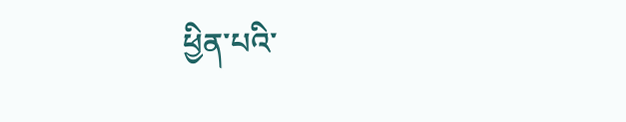ཕྱིན་པའི་